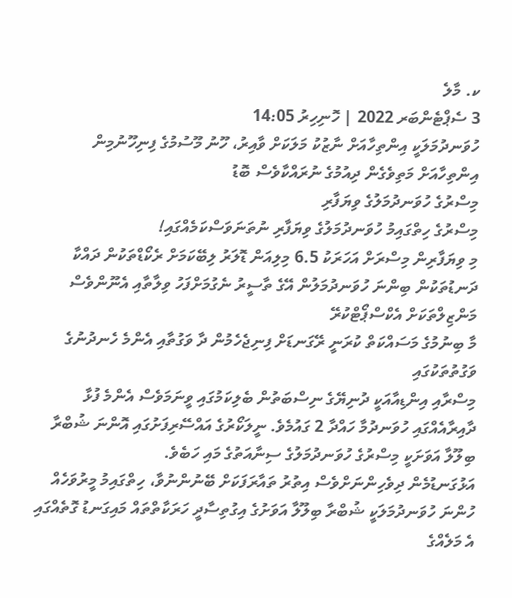ކ. މާލެ
3 ސެޕްޓެންބަރ 2022 | ހޮނިހިރު 14:05
ހުވަނދުމަލަކީ އިންތިހާއަށް ނާޒުކު މަލަކަށް ވާއިރު، ހޫނު މޫސުމުގެ ފިނިހޫނުމިން އިންތިހާއަށް މަތިވެގެން ދިއުމުގެ ނުރައްކާވެސް ބޮޑު
މިސްރުގެ ހުވަނދުމަލުގެ ވިޔަފާރި
މިސްރުގެ ހިތްގައިމު ހުވަނދުމަލުގެ ވިޔަފާރި ނުތަނަވަސްކަމެއްގައި!
މި ވިޔަފާރިން މިސްރަށް އަހަރަކު 6.5 މިލިއަން ޑޮލަރު ލިބޭކަމަށް ރެކޯޑްތަކުން ދައްކާ
ދަނޑުތަކުން ބިންނަ ހުވަނދުމަލުން އޭގެ ތާސީރު ނެގުމަށްފަހު ވިލާތާއި އެނޫންވެސް މަންޒިލްތަކަށް އެކްސްޕޯޓްކުރޭ
މާ ބިނުމުގެ މަސައްކަތް ކުރަނީ ރޭގަނޑަށް ފިނިޖެހެމުން ދާ ވަގުތާއި އެންމެ ހެނދުނުގެ ވަގުތުތަކުގައި
މިސްރާއި އިންޑިއާއަކީ ދުނިޔޭގެ ނިސްބަތުން ބެލިކަމުގައި ވީނަމަވެސް އެންމެ ފުޅާ ދާއިރާއެއްގައި ހުވަނދުމާ ހައްދާ 2 ގައުމެވެ. ނީލަކޯރުގެ އައްސޭރިފަށުގައި އޮންނަ ޝުބްރާ ބިލޫލާ އަވަށަކީ މިސްރުގެ ހުވަނދުމަލުގެ ސިނާއަތުގެ މައި ހަބެވެ.
އަޅުގަނޑުމެން ދިވެހިންނަށްވެސް އިތުރު ތައާރަފަކަށް ބޭނުންނުވާ، ހިތްގައިމު މީރުވަހެއް ހުންނަ ހުވަނދުމަލަކީ ޝުބްރާ ބިލޫލާ އަވަށުގެ އިގުތިސާދީ ހަރަކާތްތައް މައިގަނޑު ގޮތެއްގައި އެ މަލެއްގެ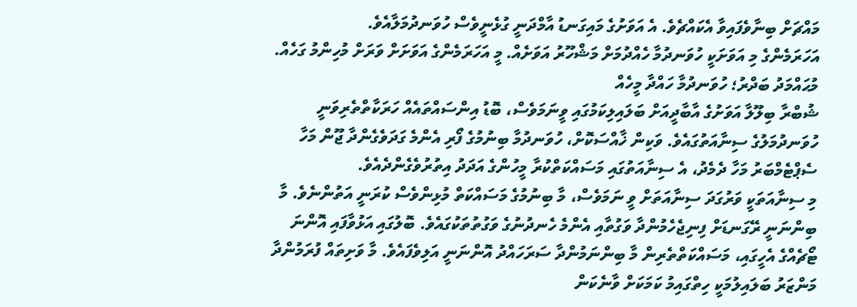މައްޗަށް ބިނާވެފައިވާ އެކައްޗެވެ. އެ އަވަށުގެ މައިގަނޑު އާމްދަނީ ގުޅެނީވެސް ހުވަނދުމަލާއެވެ.
އަހަރަމެންގެ މި އަވަށަކީ ހުވަނދުމާ ހެއްދުމަށް މަޝްހޫރު އަވަށެއް. މީ އަހަރަމެންގެ އަވަށަށް ވަރަށް މުހިންމު ގަހެއް.
މުޙައްމަދު ބަދްރު؛ ހުވަނދުމާ ހައްދާ މީހެއް
ޝުބްރާ ބިލޫލާ އަވަށުގެ އާބާދީއަށް ބަލައިލިކަމުގައި ވީނަމަވެސް، ބޮޑު އިންސައްތައެއް ހަރަކާތްތެރިވަނީ ހުވަނދުމަލުގެ ސިނާއަތުގައެވެ. ވަކިން ޚާއްސަކޮށް، ހުވަނދުމާ ބިނުމުގެ ފޯރި އެންމެ ގަދަވެގެންދާ ޖޫން މަހާ ސެޕްޓެމްބަރު މަހާ ދެމެދު، އެ ސިނާއަތުގައި މަސައްކަތްކުރާ މީހުންގެ އަދަދު އިތުރުވެގެންދެއެވެ.
މި ސިނާއަތަކީ ވަރުގަދަ ސިނާއަތަށް ވީ ނަމަވެސް، މާ ބިނުމުގެ މަސައްކަތް މުޅިންވެސް ކުރަނީ އަތުންނެވެ. މާ ބިންނަނީ ރޭގަނޑަށް ފިނިޖެހެމުންދާ ވަގުތާއި އެންމެ ހެނދުނުގެ ވަގުތުތަކުގައެވެ. ބޮލުގައި އަޅުވާފައި އޮންނަ ޓޯޗެއްގެ އެހީގައި، މަސައްކަތްތެރިން މާ ބިންނަމުންދާ ސަރަހައްދު އޮންނަނީ އަލިވެފައެވެ. މާ ވަށިތައް ފުރަމުންދާ މަންޒަރު ބަލައިލުމަކީ ހިތްގައިމު ކަމަކަށް ވާނެކަން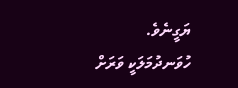ޔަގީނެވެ.
ހުވަނދުމަލަކީ ވަރަށް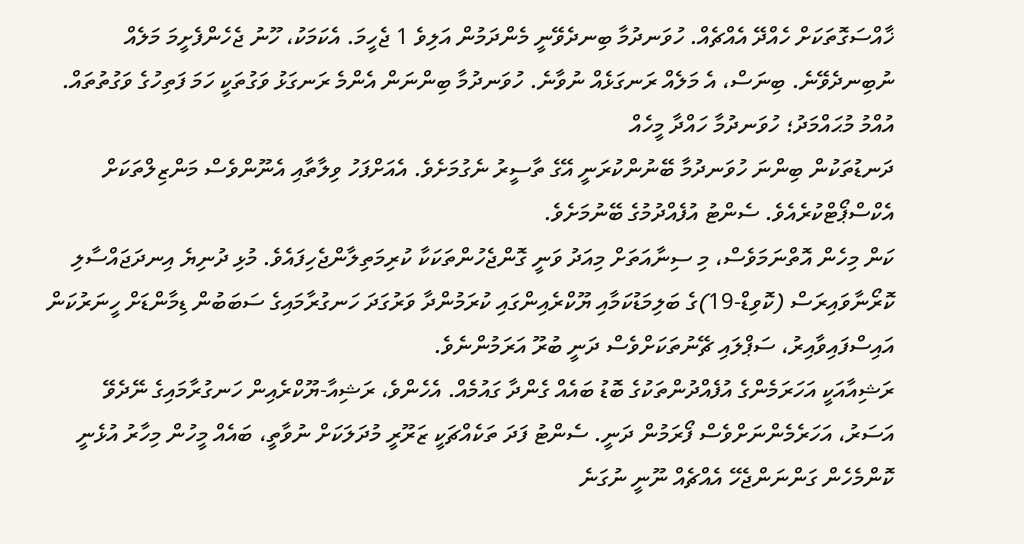ޚާއްސަގޮތަކަށް ހެއްދޭ އެއްޗެއް. ހުވަނދުމާ ބިނދެވޭނީ މެންދަމުން އަލިވެ 1 ޖެހީމަ. އެކަމަކު، ހޫނު ޖެހެންފެށީމަ މަލެއް ނުބިނދެވޭނެ. ބިނަސް، އެ މަލެއް ރަނގަޅެއް ނުވާނެ. ހުވަނދުމާ ބިންނަން އެންމެ ރަނގަޅު ވަގުތަކީ ހަމަ ފަތިހުގެ ވަގުތުތައް.
އުއްމު މުޙައްމަދު؛ ހުވަނދުމާ ހައްދާ މީހެއް
ދަނޑުތަކުން ބިންނަ ހުވަނދުމާ ބޭނުންކުރަނީ އޭގެ ތާސީރު ނެގުމަށެވެ. އެއަށްފަހު ވިލާތާއި އެނޫންވެސް މަންޒިލްތަކަށް އެކްސްޕޯޓްކުރެއެވެ. ސެންޓު އުފެއްދުމުގެ ބޭނުމަށެވެ.
ކަން މިހެން އޮތްނަމަވެސް، މި ސިނާއަތަށް މިއަދު ވަނީ ގޮންޖެހުންތަކަކާ ކުރިމަތިލާންޖެހިފައެވެ. މުޅި ދުނިޔެ އިނދަޖައްސާލި ކޮރޯނާވައިރަސް (ކޮވިޑް-19)ގެ ބަލިމަޑުކަމާއި ޔޫކްރެއިންގައި ކުރަމުންދާ ވަރުގަދަ ހަނގުރާމައިގެ ސަބަބުން ޑިމާންޑަށް ހީނަރުކަން އައިސްފައިވާއިރު، ސަޕްލައި ޗޭނުތަކަށްވެސް ދަނީ ބުރޫ އަރަމުންނެވެ.
ރަޝިއާއަކީ އަހަރަމެންގެ އުފެއްދުންތަކުގެ ބޮޑު ބައެއް ގެންދާ ގައުމެއް. އެހެންވެ، ރަޝިއާ-ޔޫކްރެއިން ހަނގުރާމައިގެ ނޭދެވޭ އަސަރު، އަހަރެމެންނަށްވެސް ފޯރަމުން ދަނީ. ސެންޓު ފަދަ ތަކެއްޗަކީ ޒަރޫރީ މުދަލަކަށް ނުވާތީ، ބައެއް މީހުން މިހާރު އުޅެނީ ކޮންމެހެން ގަންނަންޖެހޭ އެއްޗެއް ނޫނީ ނުގަނެ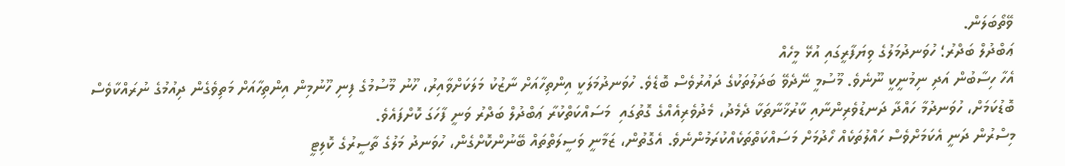ވޭތޯބަލަން.
ޢަބްދުލް ބަދްރު؛ ހުވަނދުމަލުގެ ވިޔަފާރީގައި އުޅޭ މީހެއް
އެހާ ހިސާބުން އަދި ނިމުނީކީ ނޫނެވެ. މޫސުމީ ނޭދެވޭ ބަދަލުތަކުގެ ދައުރުވެސް ބޮޑެވެ. ހުވަނދުމަލަކީ އިންތިހާއަށް ނާޒުކު މަލަކަށްވާއިރު، ހޫނު މޫސުމުގެ ފިނި ހޫނުމިން އިންތިހާއަށް މަތިވެގެން ދިއުމުގެ ނުރައްކާވެސް ބޮޑުކަމަށް، ހުވަނދުމާ ހައްދާ ދަނޑުވެރިންނާއި ކާރުޚާނާތަކާ ދެމެދު، މެދުވެރިއެއްގެ ގޮތުގައި  މަސައްކަތްކުރާ ޢަބްދުލް ބަދްރު ވަނީ ފާހަގަ ކޮށްފައެވެ.
މިސްރުން ދަނީ އެކަމަށްވެސް ހައްލުތަކެއް ހޯދުމަށް މަސައްކަތްތަކެއްކުރަމުންނެވެ. އެގޮތުން، ޒަމާނީ ވަސީލަތްތައް ބޭނުންކޮށްގެން، ހުވަނދު މަލުގެ ތާސީރުގެ ކޮލިޓީ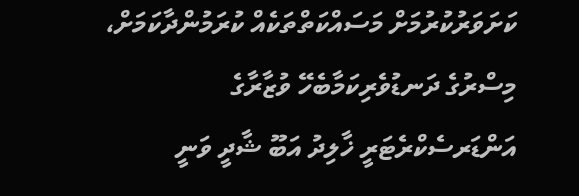ކަށަވަރުކުރުމަށް މަސައްކަތްތަކެއް ކުރަމުންދާކަމަށް، މިސްރުގެ ދަނޑުވެރިކަމާބެހޭ ވުޒާރާގެ އަންޑަރސެކްރެޓަރީ ޚާލިދު އަބޫ ޝާދީ ވަނީ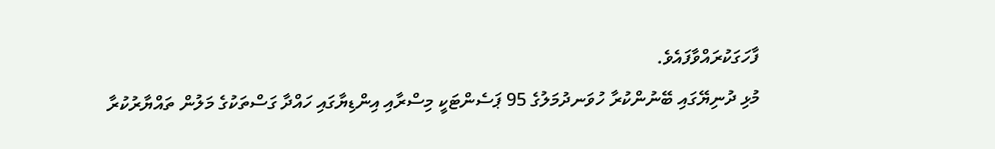ފާހަގަކުރައްވާފައެވެ.
މުޅި ދުނިޔޭގައި ބޭނުންކުރާ ހުވަނދުމަލުގެ 95 ޕަސެންޓަކީ މިސްރާއި އިންޑިޔާގައި ހައްދާ ގަސްތަކުގެ މަލުން ތައްޔާރުކުރާ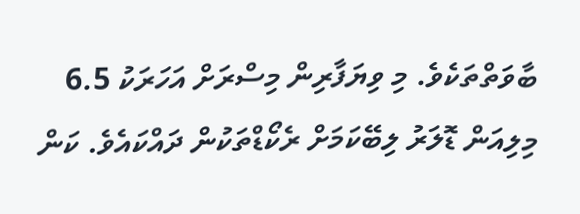ބާވަތްތަކެވެ. މި ވިޔަފާރިން މިސްރަށް އަހަރަކު 6.5 މިލިއަން ޑޮލަރު ލިބޭކަމަށް ރެކޯޑްތަކުން ދައްކައެވެ. ކަން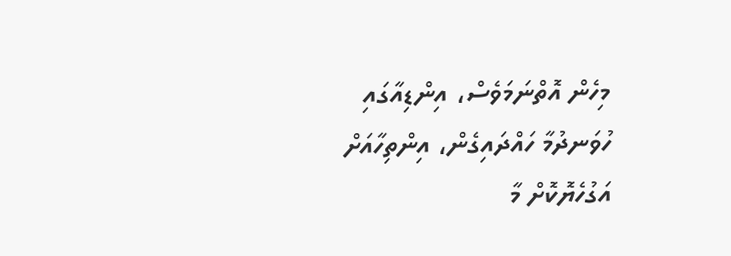މިހެން އޮތްނަމަވެސް، އިންޑިއާގައި ހުވަނދުމާ ހައްދައިގެން، އިންތިހާއަށް އަގުހެޔޮކޮށް މާ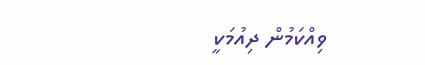ވިއްކަމުން ދިއުމަކީ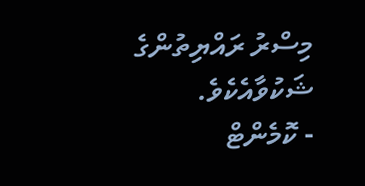މިސްރު ރައްޔިތުންގެ ޝަކުވާއެކެވެ.
- ކޮމެންޓް